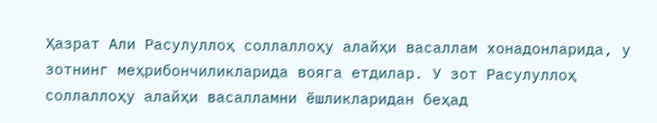Ҳазрат Али Расулуллоҳ соллаллоҳу алайҳи васаллам хонадонларида, у зотнинг меҳрибончиликларида вояга етдилар. У зот Расулуллоҳ соллаллоҳу алайҳи васалламни ёшликларидан беҳад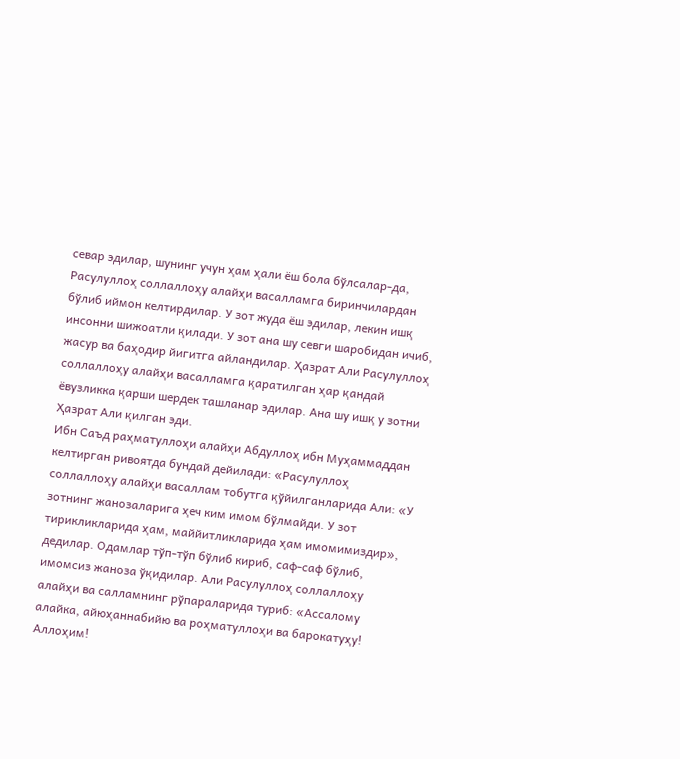севар эдилар, шунинг учун ҳам ҳали ёш бола бўлсалар-да, Расулуллоҳ соллаллоҳу алайҳи васалламга биринчилардан бўлиб иймон келтирдилар. У зот жуда ёш эдилар, лекин ишқ инсонни шижоатли қилади. У зот ана шу севги шаробидан ичиб, жасур ва баҳодир йигитга айландилар. Ҳазрат Али Расулуллоҳ соллаллоҳу алайҳи васалламга қаратилган ҳар қандай ёвузликка қарши шердек ташланар эдилар. Ана шу ишқ у зотни Ҳазрат Али қилган эди.
Ибн Саъд раҳматуллоҳи алайҳи Абдуллоҳ ибн Муҳаммаддан келтирган ривоятда бундай дейилади: «Расулуллоҳ соллаллоҳу алайҳи васаллам тобутга қўйилганларида Али: «У зотнинг жанозаларига ҳеч ким имом бўлмайди. У зот тирикликларида ҳам, маййитликларида ҳам имомимиздир», дедилар. Одамлар тўп-тўп бўлиб кириб, саф-саф бўлиб, имомсиз жаноза ўқидилар. Али Расулуллоҳ соллаллоҳу алайҳи ва салламнинг рўпараларида туриб: «Ассалому алайка, айюҳаннабийю ва роҳматуллоҳи ва барокатуҳу! Аллоҳим!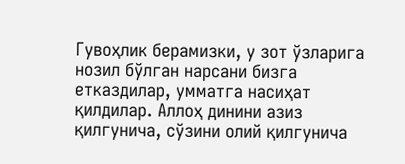Гувоҳлик берамизки, у зот ўзларига нозил бўлган нарсани бизга етказдилар, умматга насиҳат қилдилар. Аллоҳ динини азиз қилгунича, сўзини олий қилгунича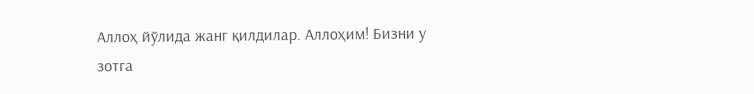Аллоҳ йўлида жанг қилдилар. Аллоҳим! Бизни у зотга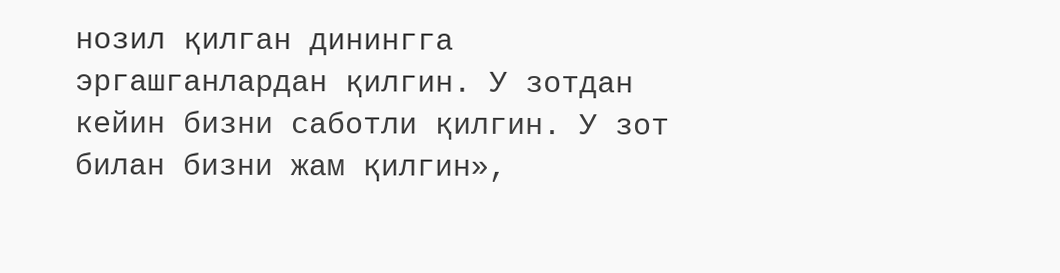нозил қилган динингга эргашганлардан қилгин. У зотдан кейин бизни саботли қилгин. У зот билан бизни жам қилгин»,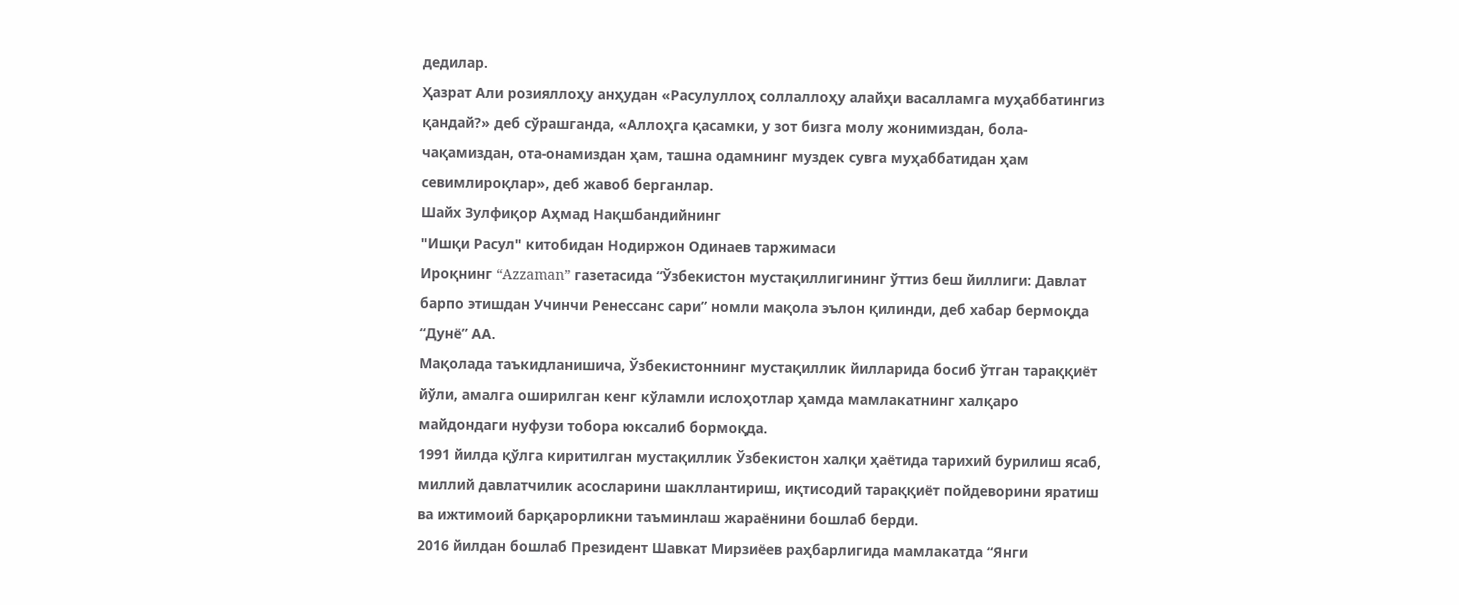дедилар.
Ҳазрат Али розияллоҳу анҳудан «Расулуллоҳ соллаллоҳу алайҳи васалламга муҳаббатингиз қандай?» деб сўрашганда, «Аллоҳга қасамки, у зот бизга молу жонимиздан, бола-чақамиздан, ота-онамиздан ҳам, ташна одамнинг муздек сувга муҳаббатидан ҳам севимлироқлар», деб жавоб берганлар.
Шайх Зулфиқор Аҳмад Нақшбандийнинг
"Ишқи Расул" китобидан Нодиржон Одинаев таржимаси
Ироқнинг “Azzaman” газетасида “Ўзбекистон мустақиллигининг ўттиз беш йиллиги: Давлат барпо этишдан Учинчи Ренессанс сари” номли мақола эълон қилинди, деб хабар бермоқда “Дунё” АА.
Мақолада таъкидланишича, Ўзбекистоннинг мустақиллик йилларида босиб ўтган тараққиёт йўли, амалга оширилган кенг кўламли ислоҳотлар ҳамда мамлакатнинг халқаро майдондаги нуфузи тобора юксалиб бормоқда.
1991 йилда қўлга киритилган мустақиллик Ўзбекистон халқи ҳаётида тарихий бурилиш ясаб, миллий давлатчилик асосларини шакллантириш, иқтисодий тараққиёт пойдеворини яратиш ва ижтимоий барқарорликни таъминлаш жараёнини бошлаб берди.
2016 йилдан бошлаб Президент Шавкат Мирзиёев раҳбарлигида мамлакатда “Янги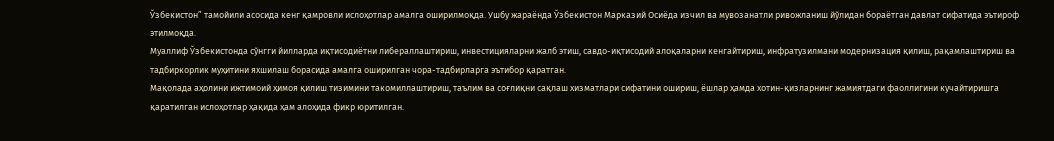Ўзбекистон” тамойили асосида кенг қамровли ислоҳотлар амалга оширилмоқда. Ушбу жараёнда Ўзбекистон Марказий Осиёда изчил ва мувозанатли ривожланиш йўлидан бораётган давлат сифатида эътироф этилмоқда.
Муаллиф Ўзбекистонда сўнгги йилларда иқтисодиётни либераллаштириш, инвестицияларни жалб этиш, савдо-иқтисодий алоқаларни кенгайтириш, инфратузилмани модернизация қилиш, рақамлаштириш ва тадбиркорлик муҳитини яхшилаш борасида амалга оширилган чора-тадбирларга эътибор қаратган.
Мақолада аҳолини ижтимоий ҳимоя қилиш тизимини такомиллаштириш, таълим ва соғлиқни сақлаш хизматлари сифатини ошириш, ёшлар ҳамда хотин-қизларнинг жамиятдаги фаоллигини кучайтиришга қаратилган ислоҳотлар ҳақида ҳам алоҳида фикр юритилган.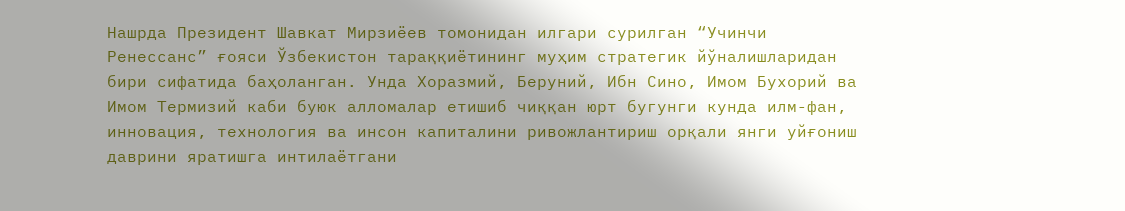Нашрда Президент Шавкат Мирзиёев томонидан илгари сурилган “Учинчи Ренессанс” ғояси Ўзбекистон тараққиётининг муҳим стратегик йўналишларидан бири сифатида баҳоланган. Унда Хоразмий, Беруний, Ибн Сино, Имом Бухорий ва Имом Термизий каби буюк алломалар етишиб чиққан юрт бугунги кунда илм-фан, инновация, технология ва инсон капиталини ривожлантириш орқали янги уйғониш даврини яратишга интилаётгани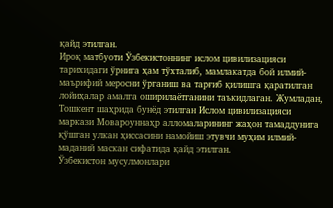қайд этилган.
Ироқ матбуоти Ўзбекистоннинг ислом цивилизацияси тарихидаги ўрнига ҳам тўхталиб, мамлакатда бой илмий-маърифий меросни ўрганиш ва тарғиб қилишга қаратилган лойиҳалар амалга оширилаётганини таъкидлаган. Жумладан, Тошкент шаҳрида бунёд этилган Ислом цивилизацияси маркази Мовароуннаҳр алломаларининг жаҳон тамаддунига қўшган улкан ҳиссасини намойиш этувчи муҳим илмий-маданий маскан сифатида қайд этилган.
Ўзбекистон мусулмонлари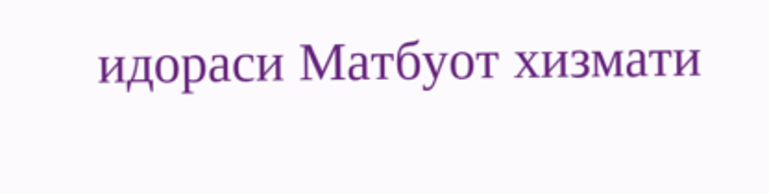идораси Матбуот хизмати